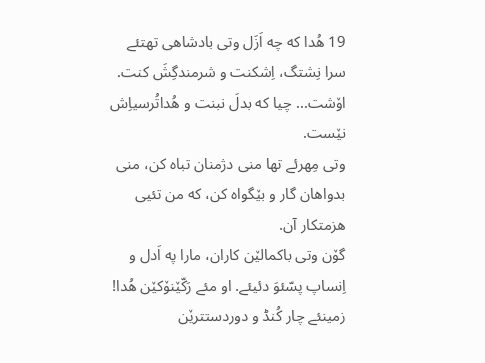19 هُدا که چه اَزَل وتی بادشاهی تهتئے سرا نِشتگ، اِشکنت و شرمندگِشَ کنت. اۆشت... چیا که بدلَ نبنت و هُداتُرسیاِش نێست.
وتی مِهرئے تها منی دژمنان تباه کن، منی بدواهان گار و بێگواه کن، که من تئیی هزمتکار آن.
گۆن وتی باکمالێن کاران، مارا په اَدل و اِنساپ پسّئوَ دئیئے. او مئے رَکّێنۆکێن هُدا! زمینئے چار کُنڈ و دوردستترێن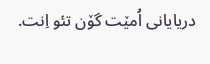دریایانی اُمێت گۆن تئو اِنت.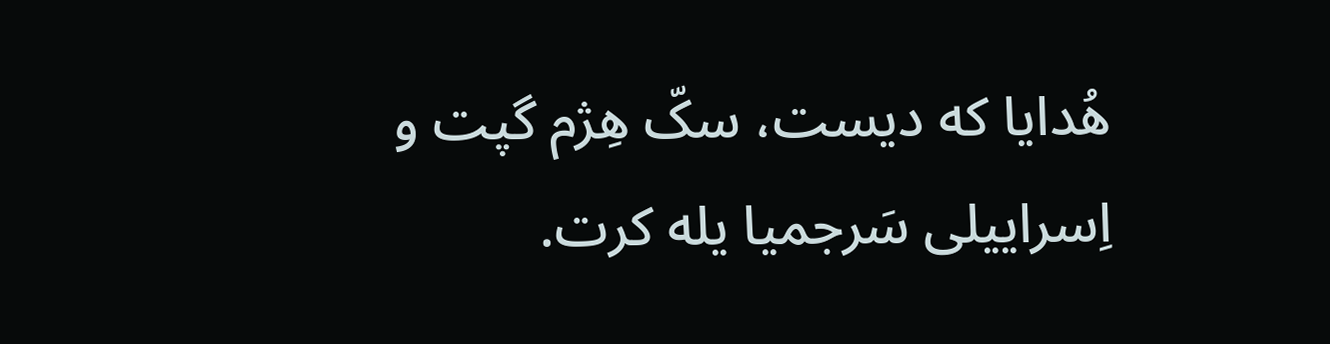هُدایا که دیست، سکّ هِژم گپت و اِسراییلی سَرجمیا یله کرت.